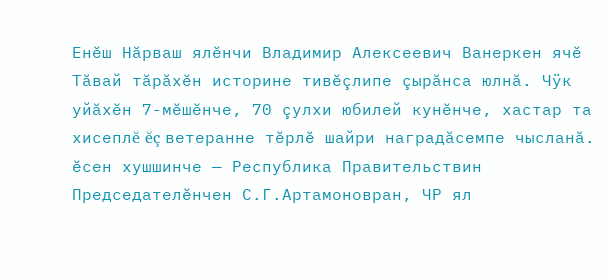Енĕш Нăрваш ялĕнчи Владимир Алексеевич Ванеркен ячĕ Тăвай тăрăхĕн историне тивĕçлипе çырăнса юлнă. Чÿк уйăхĕн 7-мĕшĕнче, 70 çулхи юбилей кунĕнче, хастар та хисеплĕ ĕç ветеранне тĕрлĕ шайри наградăсемпе чысланă.
ĕсен хушшинче — Республика Правительствин Председателĕнчен С.Г.Артамоновран, ЧР ял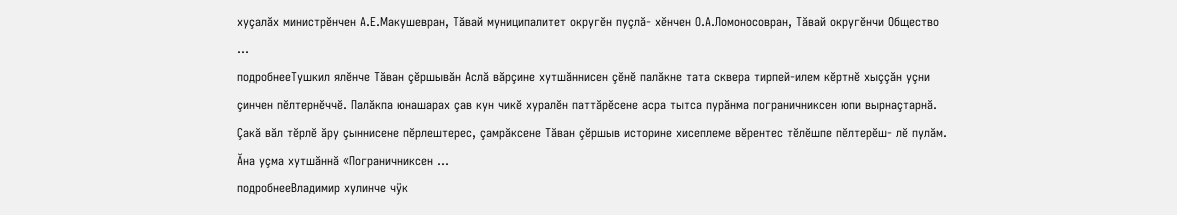хуçалăх министрĕнчен А.Е.Макушевран, Тăвай муниципалитет округĕн пуçлă- хĕнчен О.А.Ломоносовран, Тăвай округĕнчи Общество …
подробнееТушкил ялĕнче Тăван çĕршывăн Аслă вăрçине хутшăннисен çĕнĕ палăкне тата сквера тирпей-илем кĕртнĕ хыççăн уçни çинчен пĕлтернĕччĕ. Палăкпа юнашарах çав кун чикĕ хуралĕн паттăрĕсене асра тытса пурăнма пограничниксен юпи вырнаçтарнă.
Çакă вăл тĕрлĕ ăру çыннисене пĕрлештерес, çамрăксене Тăван çĕршыв историне хисеплеме вĕрентес тĕлĕшпе пĕлтерĕш- лĕ пулăм. Ăна уçма хутшăннă «Пограничниксен …
подробнееВладимир хулинче чÿк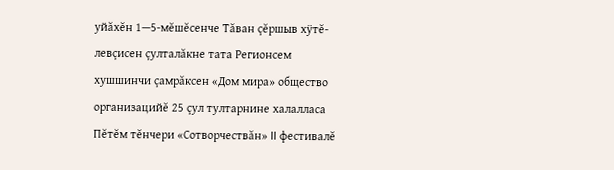уйăхĕн 1—5-мĕшĕсенче Тăван çĕршыв хÿтĕ-левçисен çулталăкне тата Регионсем хушшинчи çамрăксен «Дом мира» общество организацийĕ 25 çул тултарнине халалласа Пĕтĕм тĕнчери «Сотворчествăн» II фестивалĕ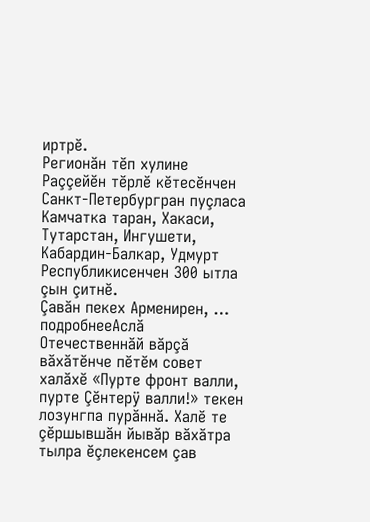иртрĕ.
Регионăн тĕп хулине Раççейĕн тĕрлĕ кĕтесĕнчен Санкт-Петербургран пуçласа Камчатка таран, Хакаси, Тутарстан, Ингушети, Кабардин-Балкар, Удмурт Республикисенчен 300 ытла çын çитнĕ.
Çавăн пекех Арменирен, …
подробнееАслă Отечественнăй вăрçă вăхăтĕнче пĕтĕм совет халăхĕ «Пурте фронт валли, пурте Çĕнтерÿ валли!» текен лозунгпа пурăннă. Халĕ те çĕршывшăн йывăр вăхăтра тылра ĕçлекенсем çав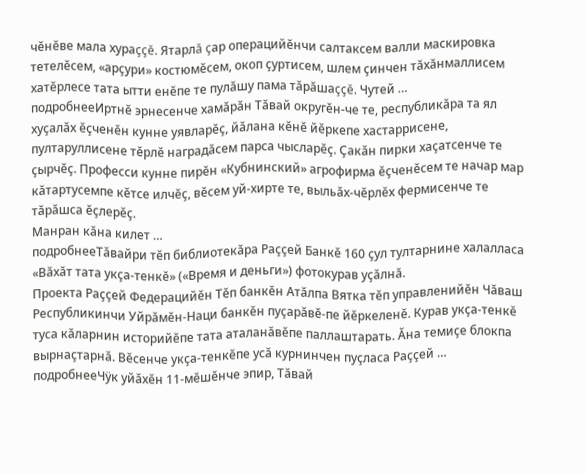чĕнĕве мала хураççĕ. Ятарлă çар операцийĕнчи салтаксем валли маскировка тетелĕсем, «арçури» костюмĕсем, окоп çуртисем, шлем çинчен тăхăнмаллисем хатĕрлесе тата ытти енĕпе те пулăшу пама тăрăшаççĕ. Чутей …
подробнееИртнĕ эрнесенче хамăрăн Тăвай округĕн-че те, республикăра та ял хуçалăх ĕçченĕн кунне уявларĕç, йăлана кĕнĕ йĕркепе хастаррисене, пултаруллисене тĕрлĕ наградăсем парса чысларĕç. Çакăн пирки хаçатсенче те çырчĕç. Професси кунне пирĕн «Кубнинский» агрофирма ĕçченĕсем те начар мар кăтартусемпе кĕтсе илчĕç, вĕсем уй-хирте те, выльăх-чĕрлĕх фермисенче те тăрăшса ĕçлерĕç.
Манран кăна килет …
подробнееТăвайри тĕп библиотекăра Раççей Банкĕ 160 çул тултарнине халалласа «Вăхăт тата укçа-тенкĕ» («Время и деньги») фотокурав уçăлнă.
Проекта Раççей Федерацийĕн Тĕп банкĕн Атăлпа Вятка тĕп управленийĕн Чăваш Республикинчи Уйрăмĕн-Наци банкĕн пуçарăвĕ-пе йĕркеленĕ. Курав укçа-тенкĕ туса кăларнин историйĕпе тата аталанăвĕпе паллаштарать. Ăна темиçе блокпа вырнаçтарнă. Вĕсенче укçа-тенкĕпе усă курнинчен пуçласа Раççей …
подробнееЧÿк уйăхĕн 11-мĕшĕнче эпир, Тăвай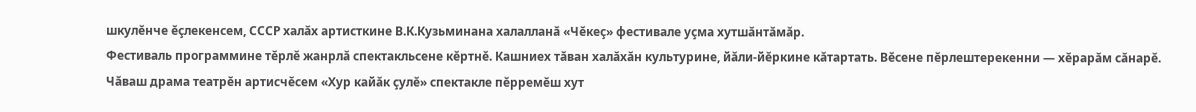шкулĕнче ĕçлекенсем, СССР халăх артисткине В.К.Кузьминана халалланă «Чĕкеç» фестивале уçма хутшăнтăмăр.
Фестиваль программине тĕрлĕ жанрлă спектакльсене кĕртнĕ. Кашниех тăван халăхăн культурине, йăли-йĕркине кăтартать. Вĕсене пĕрлештерекенни — хĕрарăм сăнарĕ. Чăваш драма театрĕн артисчĕсем «Хур кайăк çулĕ» спектакле пĕрремĕш хут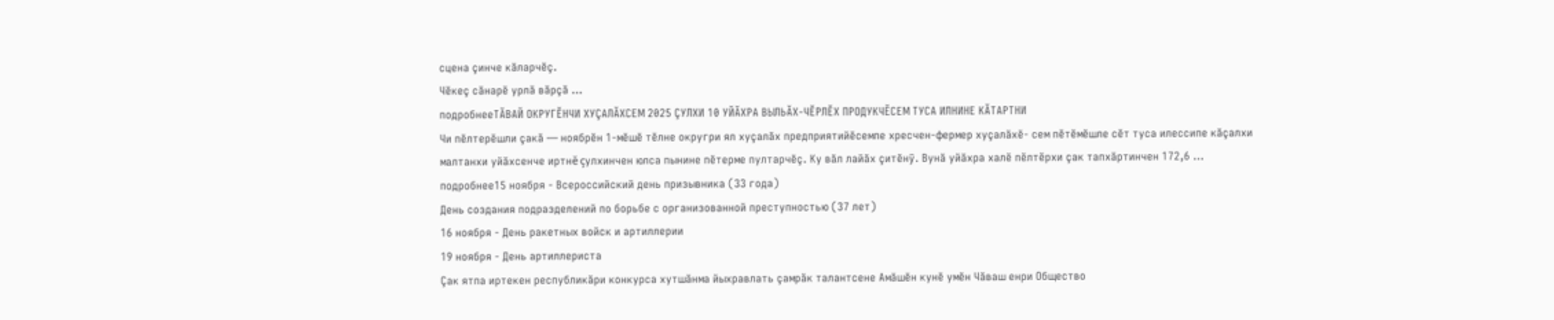сцена çинче кăларчĕç.
Чĕкеç сăнарĕ урлă вăрçă …
подробнееТĂВАЙ ОКРУГĔНЧИ ХУÇАЛĂХСЕМ 2025 ÇУЛХИ 10 УЙĂХРА ВЫЛЬĂХ-ЧĔРЛĔХ ПРОДУКЧĔСЕМ ТУСА ИЛНИНЕ КĂТАРТНИ
Чи пĕлтерĕшли çакă — ноябрĕн 1-мĕшĕ тĕлне округри ял хуçалăх предприятийĕсемпе хресчен-фермер хуçалăхĕ- сем пĕтĕмĕшле сĕт туса илессипе кăçалхи малтанхи уйăхсенче иртнĕ çулхинчен юлса пынине пĕтерме пултарчĕç. Ку вăл лайăх çитĕнÿ. Вунă уйăхра халĕ пĕлтĕрхи çак тапхăртинчен 172,6 …
подробнее15 ноября - Всероссийский день призывника (33 года)
День создания подразделений по борьбе с организованной преступностью (37 лет)
16 ноября - День ракетных войск и артиллерии
19 ноября - День артиллериста
Çак ятпа иртекен республикăри конкурса хутшăнма йыхравлать çамрăк талантсене Амăшĕн кунĕ умĕн Чăваш енри Общество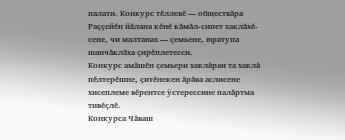палати. Конкурс тĕллевĕ — обществăра Раççейĕн йăлана кĕнĕ кăмăл-сипет хаклăхĕ-сене, чи малтанах — çемьене, юратупа шанчăклăха çирĕплетесси.
Конкурс амăшĕн çемьери хаклăран та хаклă пĕлтерĕшне, çитĕнекен ăрăва аслисене хисеплеме вĕрентсе ÿстерессине палăртма тивĕçлĕ.
Конкурса Чăваш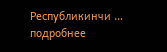Республикинчи …
подробнее